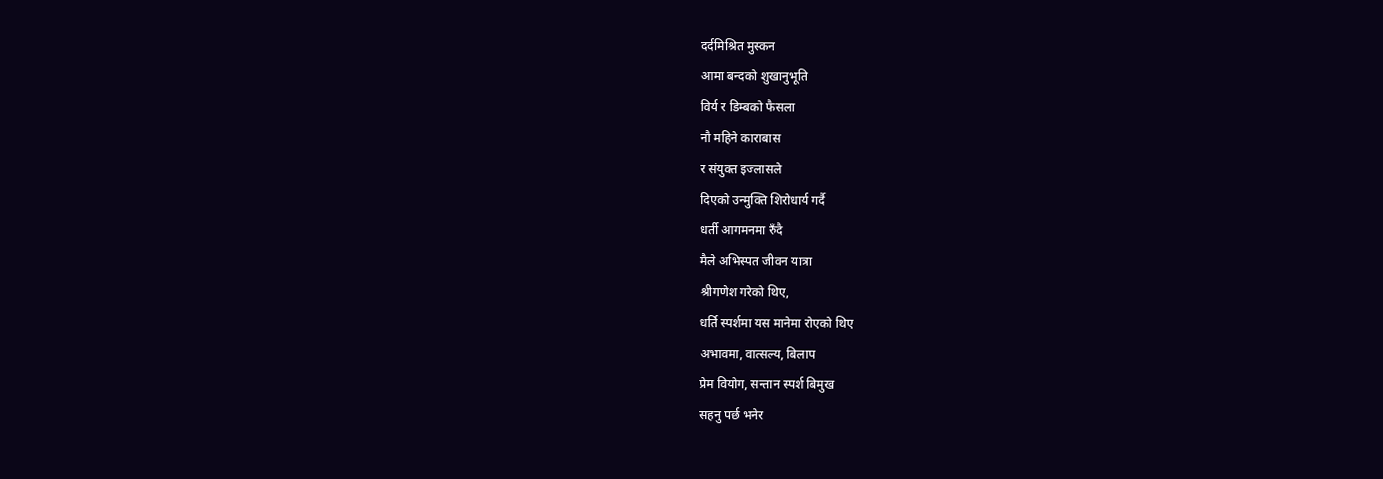दर्दमिश्रित मुस्कन
आमा बन्दको शुखानुभूति
विर्य र डिम्बको फैसला
नौ महिने काराबास
र संयुक्त इज्लासले
दिएको उन्मुक्ति शिरोधार्य गर्दै
धर्ती आगमनमा रुँदै
मैले अभिस्पत जीवन यात्रा
श्रीगणेश गरेको थिए,
धर्ति स्पर्शमा यस मानेमा रोएको थिए
अभावमा, वात्सल्य, बिलाप
प्रेम वियोग, सन्तान स्पर्श बिमुख
सहनु पर्छ भनेर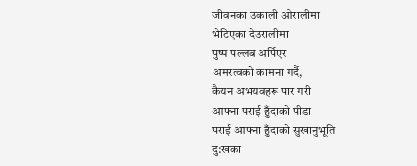जीवनका उकाली ओरालीमा
भेटिएका देउरालीमा
पुष्प पल्लब अर्पिएर
अमरत्वको कामना गर्दै,
कैयन अभयवहरू पार गरी
आफ्ना पराई हुँदाको पीडा
पराई आफ्ना हुँदाको सुखानुभूति
दु:खका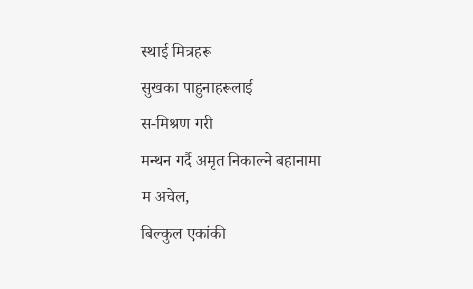स्थाई मित्रहरू
सुखका पाहुनाहरूलाई
स-मिश्रण गरी
मन्थन गर्दै अमृत निकाल्ने बहानामा
म अचेल,
बिल्कुल एकांकी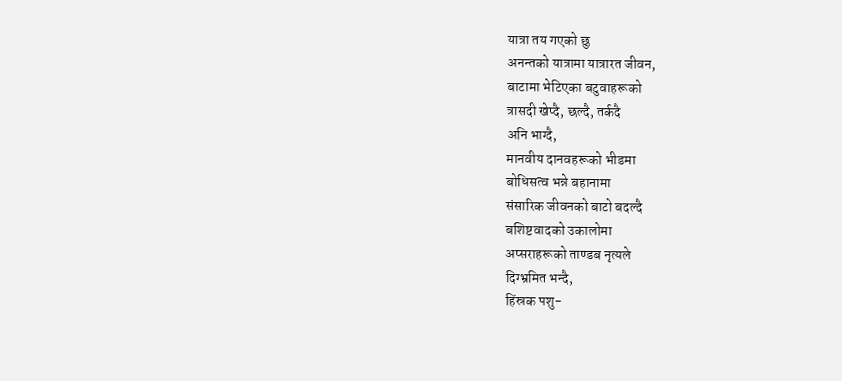यात्रा तय गएको छु
अनन्तको यात्रामा यात्रारत जीवन,
बाटामा भेटिएका बटुवाहरूको
त्रासदी खेप्दै, छल्दै, तर्कदै
अनि भाग्दै,
मानवीय दानवहरूको भीडमा
बोधिसत्व भन्ने बहानामा
संसारिक जीवनको बाटो बदल्दै
बशिष्टवादको उकालोमा
अप्सराहरूको ताण्डब नृत्यले
दिग्भ्रमित भन्दै,
हिंस्रक पशु-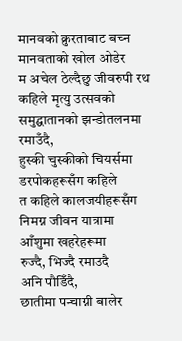मानवको क्रुरताबाट बच्न
मानवताको खोल ओडेर
म अचेल ठेल्दैछु जीवरुपी रथ
कहिले मृत्यु उत्सवको
समुद्घातानको झन्डोतलनमा
रमाउँदै,
हुस्की चुस्कीको चियर्समा
डरपोकहरूसँग कहिले
त कहिले कालजयीहरूसँग
निमग्न जीवन यात्रामा
आँशुमा खहरेहरूमा
रुज्दै, भिज्दै रमाउदै
अनि पौडिँदै,
छातीमा पन्चाग्नी बालेर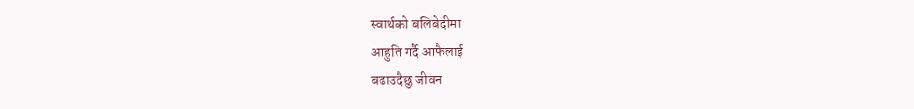स्वार्थको बलिबेदीमा
आहुति गर्दै आफैलाई
बढाउदैछु जीवन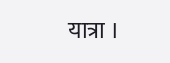यात्रा ।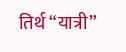तिर्थ “यात्री”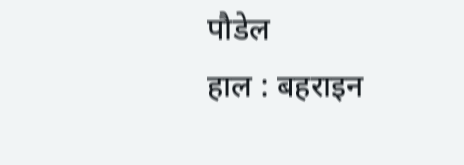पौडेल
हाल : बहराइन